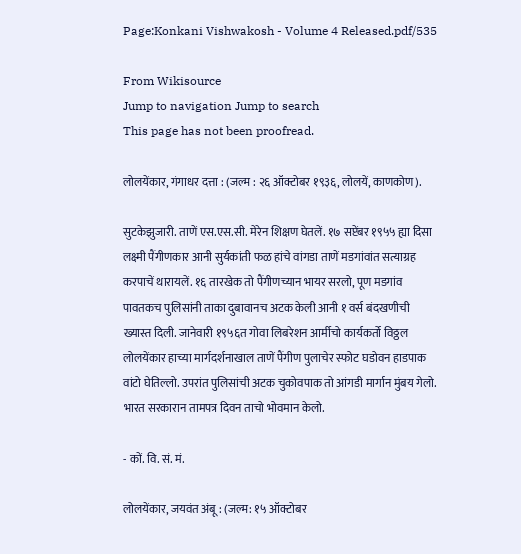Page:Konkani Vishwakosh - Volume 4 Released.pdf/535

From Wikisource
Jump to navigation Jump to search
This page has not been proofread.

लोलयेंकार, गंगाधर दत्ता : (जल्म : २६ ऑक्टोबर १९३६, लोलयें, काणकोण).

सुटकेझुजारी. ताणें एस.एस.सी. मेरेन शिक्षण घेतलें. १७ सप्टेंबर १९५५ ह्या दिसा लक्ष्मी पैंगीणकार आनी सुर्यकांती फळ हांचे वांगडा ताणें मडगांवांत सत्याग्रह करपाचें थारायलें. १६ तारखेक तो पैंगीणच्यान भायर सरलो, पूण मडगांव पावतकच पुलिसांनी ताका दुबावानच अटक केली आनी १ वर्स बंदखणीची ख्यास्त दिली. जानेवारी १९५६त गोवा लिबरेशन आर्मीचो कार्यकर्तो विठ्ठल लोलयेंकार हाच्या मार्गदर्शनाखाल ताणें पैंगीण पुलाचेर स्फोट घडोवन हाडपाक वांटो घेतिल्लो. उपरांत पुलिसांची अटक चुकोवपाक तो आंगडी मार्गान मुंबय गेलो. भारत सरकारान तामपत्र दिवन ताचो भोवमान केलो.

- कों. वि. सं. मं.

लोलयेंकार, जयवंत अंबू : (जल्म: १५ ऑक्टोबर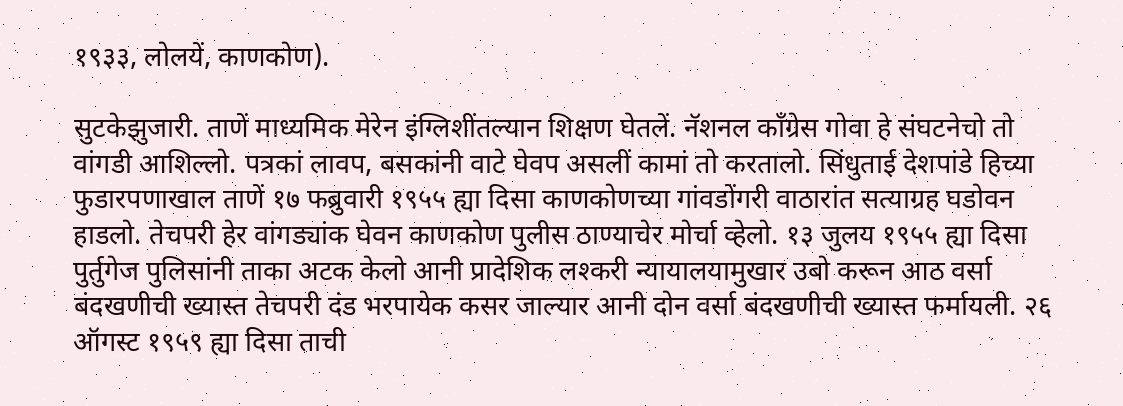१९३३, लोलयें, काणकोण).

सुटकेझुजारी. ताणें माध्यमिक मेरेन इंग्लिशींतल्यान शिक्षण घेतलें. नॅशनल काँग्रेस गोवा हे संघटनेचो तो वांगडी आशिल्लो. पत्रकां लावप, बसकांनी वाटे घेवप असलीं कामां तो करतालो. सिंधुताई देशपांडे हिच्या फुडारपणाखाल ताणें १७ फब्रुवारी १९५५ ह्या दिसा काणकोणच्या गांवडोंगरी वाठारांत सत्याग्रह घडोवन हाडलो. तेचपरी हेर वांगड्यांक घेवन काणकोण पुलीस ठाण्याचेर मोर्चा व्हेलो. १३ जुलय १९५५ ह्या दिसा पुर्तुगेज पुलिसांनी ताका अटक केलो आनी प्रादेशिक लश्करी न्यायालयामुखार उबो करून आठ वर्सा बंदखणीची ख्यास्त तेचपरी दंड भरपायेक कसर जाल्यार आनी दोन वर्सा बंदखणीची ख्यास्त फर्मायली. २६ ऑगस्ट १९५९ ह्या दिसा ताची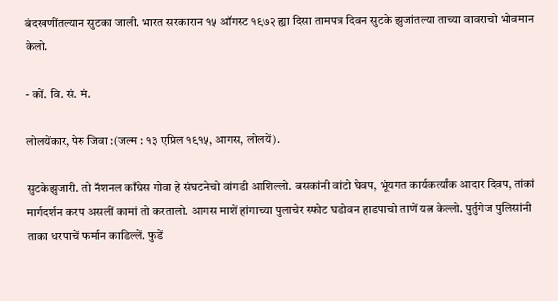बंदखणींतल्यान सुटका जाली. भारत सरकारान १५ ऑगस्ट १९७२ ह्या दिसा तामपत्र दिवन सुटके झुजांतल्या ताच्या वावराचो भोवमान केलो.

- कों. वि. सं. मं.

लोलयेंकार, पेरु जिवा :(जल्म : १३ एप्रिल १९१५, आगस, लोलयें).

सुटकेझुजारी. तो नॅशनल काँग्रेस गोवा हे संघटनेचो वांगडी आशिल्लो. बसकांनी वांटो घेवप, भूंयगत कार्यकर्त्यांक आदार दिवप, तांकां मार्गदर्शन करप असलीं कामां तो करतालो. आगस माशें हांगाच्या पुलाचेर स्फोट घडोवन हाडपाचो ताणें यत्न केल्लो. पुर्तुगेज पुलिसांनी ताका धरपाचें फर्मान काडिल्लें. फुडें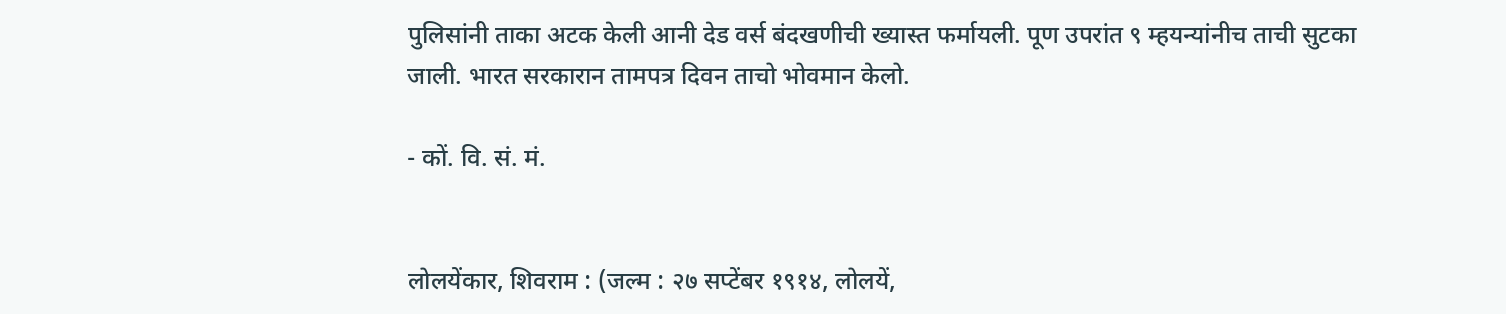पुलिसांनी ताका अटक केली आनी देड वर्स बंदखणीची ख्यास्त फर्मायली. पूण उपरांत ९ म्हयन्यांनीच ताची सुटका जाली. भारत सरकारान तामपत्र दिवन ताचो भोवमान केलो.

- कों. वि. सं. मं.


लोलयेंकार, शिवराम : (जल्म : २७ सप्टेंबर १९१४, लोलयें,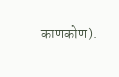काणकोण).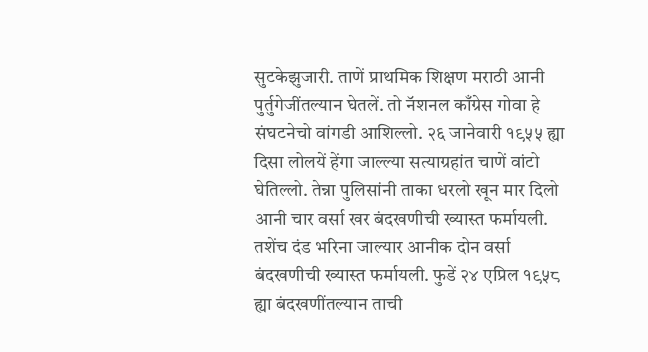सुटकेझुजारी. ताणें प्राथमिक शिक्षण मराठी आनी पुर्तुगेजींतल्यान घेतलें. तो नॅशनल काँग्रेस गोवा हे संघटनेचो वांगडी आशिल्लो. २६ जानेवारी १९५५ ह्या दिसा लोलयें हेंगा जाल्ल्या सत्याग्रहांत चाणें वांटो घेतिल्लो. तेन्ना पुलिसांनी ताका धरलो खून मार दिलो आनी चार वर्सा खर बंदखणीची ख्यास्त फर्मायली. तशेंच दंड भरिना जाल्यार आनीक दोन वर्सा बंदखणीची ख्यास्त फर्मायली. फुडें २४ एप्रिल १९५८ ह्या बंदखणींतल्यान ताची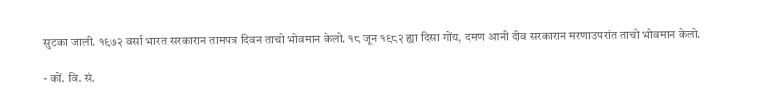सुटका जाली. १९७२ वर्सा भारत सरकारान तामपत्र दिवन ताचो भोवमान केलो. १८ जून १९८२ ह्या दिसा गोंय, दमण आनी दीव सरकारान मरणाउपरांत ताचो भोवमान केलो.

- कों. वि. सं.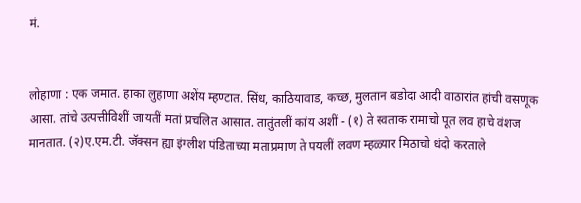मं.


लोहाणा : एक जमात. हाका लुहाणा अशेंय म्हण्टात. सिंध, काठियावाड, कच्छ, मुलतान बडोदा आदी वाठारांत हांची वसणूक आसा. तांचे उत्पत्तीविशीं जायतीं मतां प्रचलित आसात. तातुंतलीं कांय अशीं - (१) ते स्वताक रामाचो पूत लव हाचे वंशज मानतात. (२)ए.एम.टी. जॅक्सन ह्या इंग्लीश पंडिताच्या मताप्रमाण ते पयलीं लवण म्हळ्यार मिठाचो धंदो करताले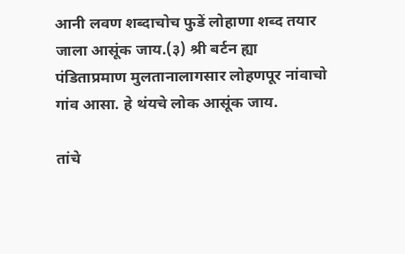आनी लवण शब्दाचोच फुडें लोहाणा शब्द तयार जाला आसूंक जाय.(३) श्री बर्टन ह्या पंडिताप्रमाण मुलतानालागसार लोहणपूर नांवाचो गांव आसा. हे थंयचे लोक आसूंक जाय.

तांचे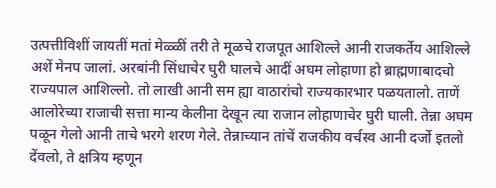उत्पत्तीविशीं जायतीं मतां मेळ्ळीं तरी ते मूळचे राजपूत आशिल्ले आनी राजकर्तेय आशिल्ले अशें मेनप जालां. अरबांनी सिंधाचेर घुरी घालचे आदीं अघम लोहाणा हो ब्राह्मणाबादचो राज्यपाल आशिल्लो. तो लाखी आनी सम ह्या वाठारांचो राज्यकारभार पळयतालो. ताणें आलोरेच्या राजाची सत्ता मान्य केलीना देखून त्या राजान लोहाणाचेर घुरी घाली. तेन्ना अघम पळून गेलो आनी ताचे भरगे शरण गेले. तेन्नाच्यान तांचें राजकीय वर्चस्व आनी दर्जो इतलो देंवलो, ते क्षत्रिय म्हणून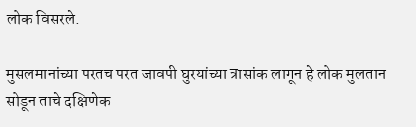लोक विसरले.

मुसलमानांच्या परतच परत जावपी घुरयांच्या त्रासांक लागून हे लोक मुलतान सोडून ताचे दक्षिणेक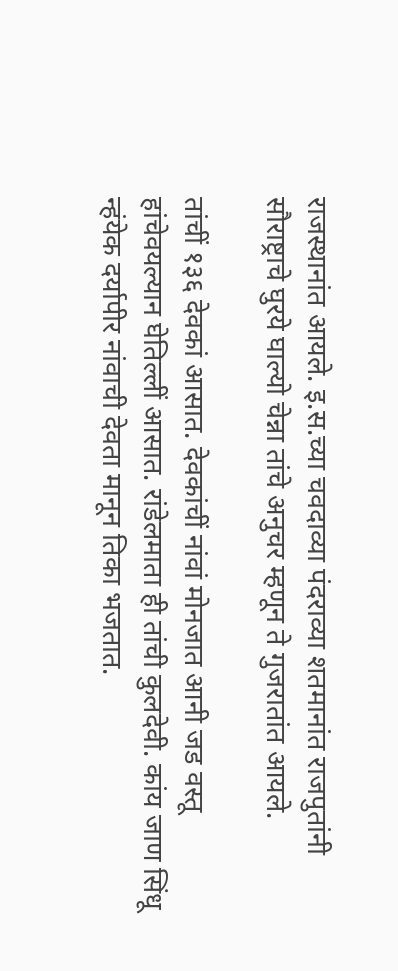राजस्थानांत आयले. इ.स.च्या चवदाव्या पंदराव्या शतमानांत राजपुतांनी सौराष्ट्राचे घुरये घाल्यो चेन्ना तांचे अनुचर म्हणून ते गुजरातांत आयले.

तांचीं १३६ देवकां आसात. देवकांचीं नांवां मोनजात आनी जड वस्तू हांचेवयल्यान घेतिल्लीं आसात. रांडेलमाता ही तांची कुलदेवी. कांय जाण सिंधू न्हंयेक दर्यापीर नांवाची देवता मानून तिका भजतात.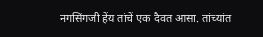नगसिंगजी हेंय तांचें एक दैवत आसा. तांच्यांत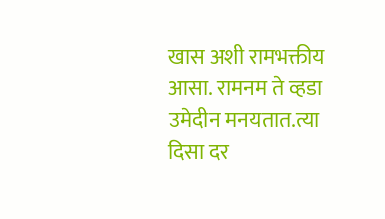खास अशी रामभक्तीय आसा. रामनम ते व्हडा उमेदीन मनयतात.त्या दिसा दर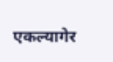एकल्यागेर